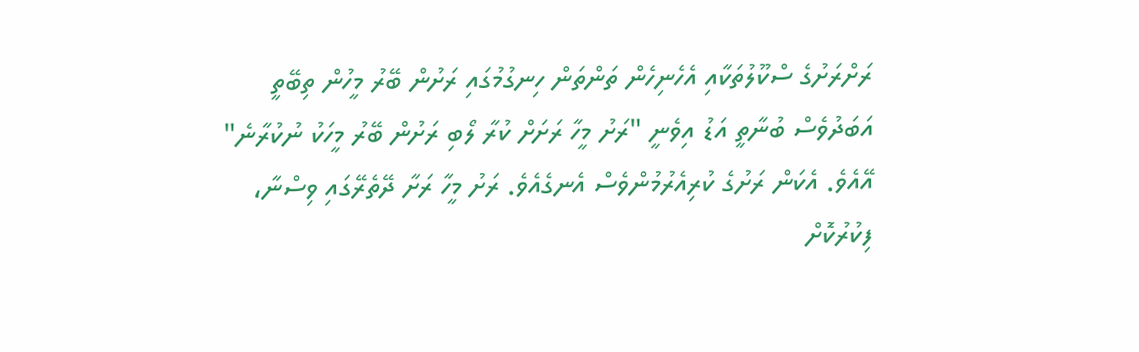ރަށްރަށުގެ ސްކޫލުތަކާއި އެހެނިހެން ތަންތަން ހިނގުމުގައި ރަށުން ބޭރު މީހުން ތިބޭތީ އަބަދުވެސް ބުނާތީ އަޑު އިވެނީ "ރަށު މީހާ ރަށަށް ކުރާ ލޯބި ރަށުން ބޭރު މީހަކު ނުކުރާނެ" އޭއެވެ. އެކަން ރަށުގެ ކުރިއެރުމުންވެސް އެނގެއެވެ. ރަށު މީހާ ރަށާ ދޭތެރޭގައި ވިސްނާ، ފިކުރުކޮށް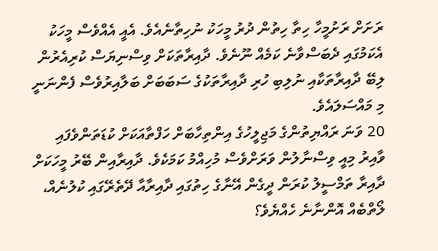ރަށަށް ރަށުމީހާ ހިތާ ހިތުން ދުރު މީހަކު ނުހިތާނެއެވެ. އެއީ އެއްވެސް މީހަކު އެކަމުގައި ދެބަސްވާނެ ކަމެއް ނޫނެވެ. ދާއިރާތަކަށް ވިސްނިޔަސް ކުރިއެރުން ލިބޭ ދާއިރާތަކާއި ނުލިބި ހުރި ދާއިރާތަކުގެ ސަބަބަށް ބަލާއިރުވެސް ފެންނަނީ މި މައްސަލައެވެ.
20 ވަނަ ރައްޔިތުންގެ މަޖިލީހުގެ އިންތިހާބަށް ހަފްތާއަކަށް ކުޑަތަންވެފައި ވާއިރު މިއީ ވިސްނާލުން ވަރަށްވެސް މުހިއްމު ކަމަކެވެ. ދާއިރާއިން ބޭރު މީހަކަށް ދާއިރާ ތަމްސީލު ކުރަން ދީގެން އޭނާގެ ހިތުގައި ދާއިރާއާ ދޭތެރޭގައި ކުލުނެއް، ލޯތްބެއް އޮންނާނެ ހެއްޔެވެ؟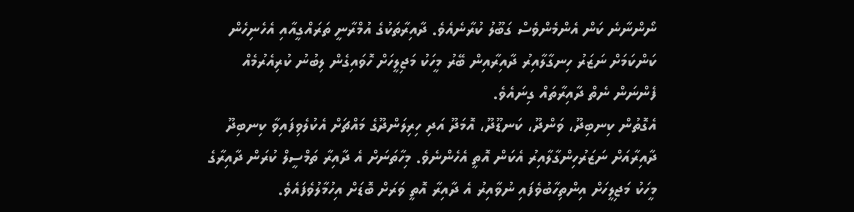ނޯންނާނެ ކަން އެންމެންވެސް ގަބޫލު ކުރާނެއެވެ. ދާއިރާތަކުގެ އުމްރާނީ ތަރައްގީއާއި އެހެނިހެން ކަންކަމަށް ނަޒަރު ހިނގާލާއިރު ދާއިރާއިން ބޭރު މީހަކު މަޖިލީހަށް ހޮވައިގެން ލިބުނު ކުރިއެރުމެއް ފެންނަން ނެތް ދާއިރާތައް ގިނައެވެ.
އެގޮތުން ކިނބިދޫ، ވަންދޫ، ކަނޑޫދޫ، އޮމަދޫ އަދި ހިރިލަންދޫގެ މައްޗަށް އެކުލެވިފައިވާ ކިނބިދޫ ދާއިރާއަށް ނަޒަރުހިންގާލާއިރު އެކަން އޮތީ އެހެންނެވެ. މިހާތަނަށް އެ ދާއިރާ ތަމްސީލް ކުރަން ދާއިރާގެ މީހަކު މަޖިލީހަށް އިންތިހާބުވެފައި ނުވާއިރު އެ ދާއިރާ އޮތީ ވަރަށް ބޮޑަށް އިހުމާލުވެފައެވެ.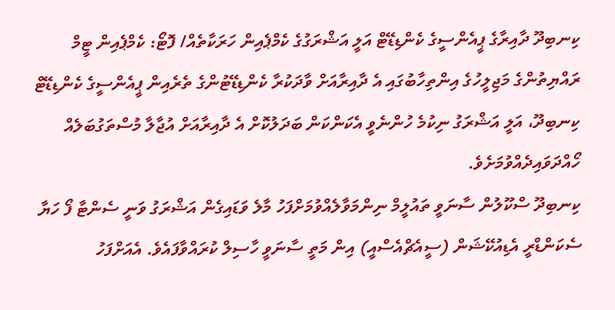ކިނބިދޫ ދާއިރާގެ ޕީއެންސީގެ ކެންޑިޑޭޓް އަލީ އަޝްރަގުގެ ކެމްޕެއިން ހަރަކާތެއް/ ފޮޓޯ: ކެމްޕެއިން ޓީމް
ރައްޔިތުންގެ މަޖިލީހުގެ އިންތިހާބުގައި އެ ދާއިރާއަށް ވާދަކުރާ ކެންޑިޑޭޓުންގެ ތެރެއިން ޕީއެންސީގެ ކެންޑިޑޭޓް ކިނބިދޫ، އަލީ އަޝްރަގު ނިކުމެ ހުންނެވީ އެކަންކަން ބަދަލުކޮށް އެ ދާއިރާއަށް އުޖާލާ މުސްތަގުބަލެއް ހޯއްދަވައިދެއްވުމަށެވެ.
ކިނބިދޫ ސްކޫލުން ސާނަވީ ތައުލީމް ނިންމަވާލެއްވުމަށްފަހު މާލެ ވަޑައިގެން އަޝްރަގު ވަނީ ސެންޓާ ފޯ ހަޔާ ސެކަންޑްރީ އެޑިއުކޭޝަން (ސީއެޗްއެސްއީ) އިން މަތީ ސާނަވީ ހާސިލް ކުރައްވާފައެވެ. އެއަށްފަހު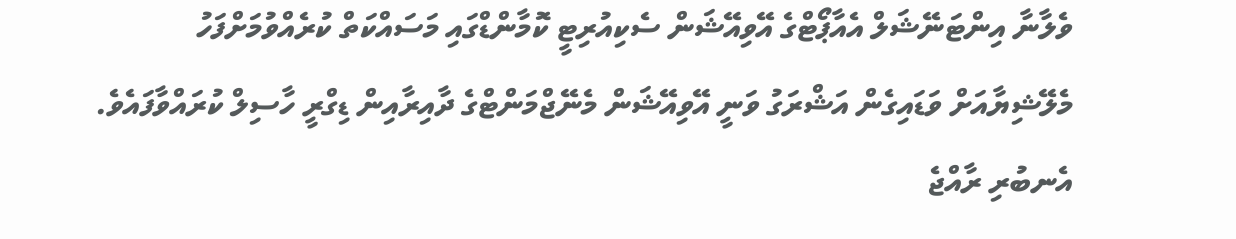ވެލާނާ އިންޓަނޭޝަލް އެއާޕޯޓްގެ އޭވިއޭޝަން ސެކިއުރިޓީ ކޮމާންޑްގައި މަސައްކަތް ކުރެއްވުމަށްފަހު މެލޭޝިޔާއަށް ވަޑައިގެން އަޝްރަގު ވަނީ އޭވިއޭޝަން މެނޭޖްމަންޓްގެ ދާއިރާއިން ޑިގްރީ ހާސިލް ކުރައްވާފައެވެ. އެނބުރި ރާއްޖެ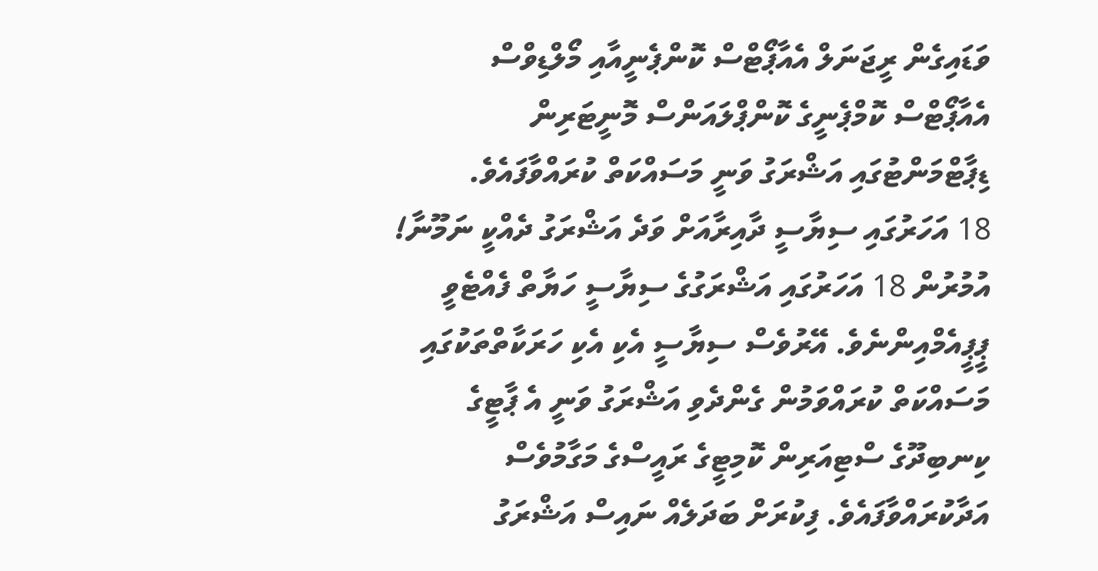ވަޑައިގެން ރީޖަނަލް އެއާޕޯޓްސް ކޮންޕެނީއާއި މޯލްޑިވްސް އެއާޕޯޓްސް ކޮމްޕެނީގެ ކޮންޕްލައަންސް މޮނީޓަރިން ޑިޕާޓްމަންޓުގައި އަޝްރަގު ވަނީ މަސައްކަތް ކުރައްވާފައެވެ.
18 އަހަރުގައި ސިޔާސީ ދާއިރާއަށް ވަދެ އަޝްރަގު ދެއްކީ ނަމޫނާ!
އުމުރުން 18 އަހަރުގައި އަޝްރަގުގެ ސިޔާސީ ހަޔާތް ފެއްޓެވީ ޕީޕީއެމްއިންނެވެ. އޭރުވެސް ސިޔާސީ އެކި އެކި ހަރަކާތްތަކުގައި މަސައްކަތް ކުރައްވަމުން ގެންދެވި އަޝްރަގު ވަނީ އެ ޕާޓީގެ ކިނބިދޫގެ ސްޓިއަރިން ކޮމިޓީގެ ރައީސްގެ މަގާމުވެސް އަދާކުރައްވާފައެވެ. ފިކުރަށް ބަދަލެއް ނައިސް އަޝްރަގު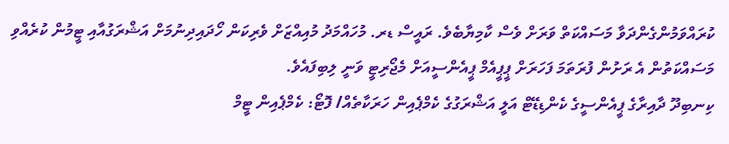ކުރައްވަމުންގެންދަވާ މަސައްކަތް ވަރަށް ވެސް ކާމިޔާބެވެ. ރައީސް ޑރ. މުހައްމަދު މުއިއްޒަށް ވެރިކަން ހޯދައިދިނުމަށް އަޝްރަގުއާއި ޓީމުން ކުރެއްވި މަސައްކަތުން އެ ރަށުން ފުރަތަމަ ފަހަރަށް ޕީޕީއެމް ޕީއެންސީއަށް މެޖޯރިޓީ ވަނީ ލިބިފައެވެ.
ކިނބިދޫ ދާއިރާގެ ޕީއެންސީގެ ކެންޑިޑޭޓް އަލީ އަޝްރަގުގެ ކެމްޕެއިން ހަރަކާތެއް/ ފޮޓޯ: ކެމްޕެއިން ޓީމް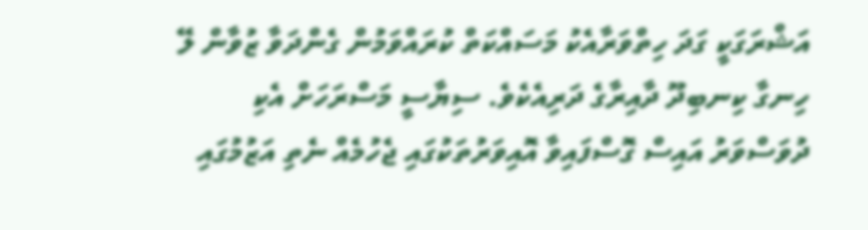އަޝްރަގަކީ ގަދަ ހިތްވަރާއެކު މަސައްކަތް ކުރައްވަމުން ގެންދަވާ ޒުވާން ލޭ ހިނގާ ކިނބިދޫ ދާއިރާގެ ދަރިއެކެވެ. ސިޔާސީ މަސްރަހަށް އެކި ދުވަސްވަރު އައިސް ގޮސްފައިވާ އޮއިވަރުތަކުގައި ޖެހުމެއް ނެތި އަޒުމުގައި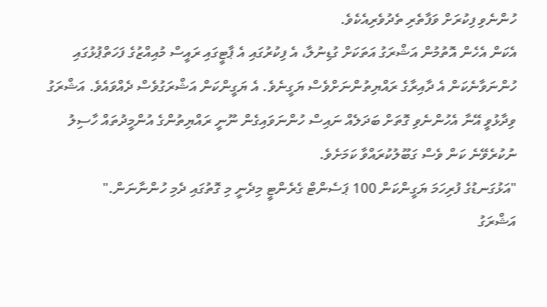ހުންނެވި ފިކުރަށް ވަފާތެރި ތެދުވެރިއެކެވެ.
އެކަން އެހެން އޮތުމުން އަޝްރަގު އަތަކަށް ގުޑިނުލާ، އެ ފިކުރުގައި އެ ޕާޓީގައި ރައީސް މުއިއްޒުގެ ފަހަތްޕުޅުގައި ހުންނަވާނެކަން އެ ދާއިރާގެ ރައްޔިތުންނަށްވެސް ޔަގީނެވެ. އެ ޔަގީންކަން އަޝްރަގުވެސް ދެއްވައެވެ. އަޝްރަގު ވިދާޅުވީ އޭނާ އެހުންނެވި ގޮތަށް ބަދަލެއް ނައިސް ހުންނަވައިގެން ނޫނީ ރައްޔިތުންގެ އުންމީދުތައް ހާސިލު ނުކުރެވޭނެ ކަން ވެސް ގަބޫލުކުރައްވާ ކަމަށެވެ.
"އަޅުގަނޑުގެ ފުރިހަމަ ޔަގީންކަން 100 ޕަސެންޓް ގެރެންޓީ މިދެނީ މި ގޮތުގައި ދެމި ހުންނާނަން."
އަޝްރަގު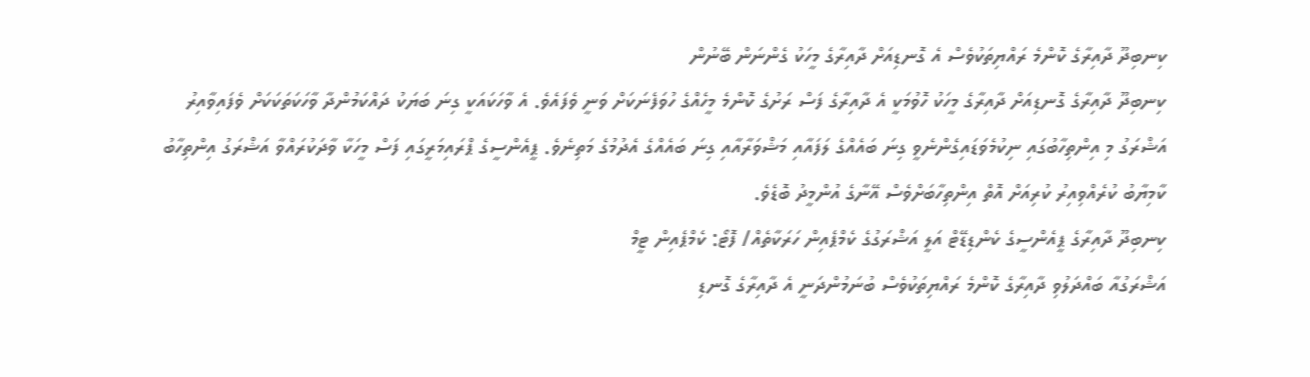ކިނބިދޫ ދާއިރާގެ ކޮންމެ ރައްޔިތަކުވެސް އެ ގޮނޑިއަށް ދާއިރާގެ މީހަކު ގެންނަން ބޭނުން
ކިނބިދޫ ދާއިރާގެ ގޮނޑިއަށް ދާއިރާގެ މީހަކު ހޮވުމަކީ އެ ދާއިރާގެ ފަސް ރަށުގެ ކޮންމެ މީހެއްގެ ހުވަފެނަކަށް ވަނީ ވެފައެވެ. އެ ވާހަކައަކީ ގިނަ ބަޔަކު ދައްކަމުންދާ ވާހަކަތަކަކަށް ވެފައިވާއިރު އަޝްރަގު މި އިންތިހާބުގައި ނިކުމެވަޑައިގެންނެވީ ގިނަ ބައެއްގެ ލަފައާއި މަޝްވަރާއާއި ގިނަ ބައެއްގެ އެދުމުގެ މަތިނެވެ. ޕީއެންސީގެ ޕްރައިމަރީގައި ފަސް މީހަކާ ވާދަކުރައްވާ އަޝްރަގު އިންތިހާބު ކާމިޔާބު ކުރެއްވިއިރު ކުރިއަށް އޮތް އިންތިހާބަށްވެސް އޭނާގެ އުންމީދު ބޮޑެވެ.
ކިނބިދޫ ދާއިރާގެ ޕީއެންސީގެ ކެންޑިޑޭޓް އަލީ އަޝްރަގުގެ ކެމްޕެއިން ހަރަކާތެއް/ ފޮޓޯ: ކެމްޕެއިން ޓީމް
އަޝްރަގުއާ ބައްދަލުވި ދާއިރާގެ ކޮންމެ ރައްޔިތަކުވެސް ބުނަމުންދަނީ އެ ދާއިރާގެ ގޮނޑި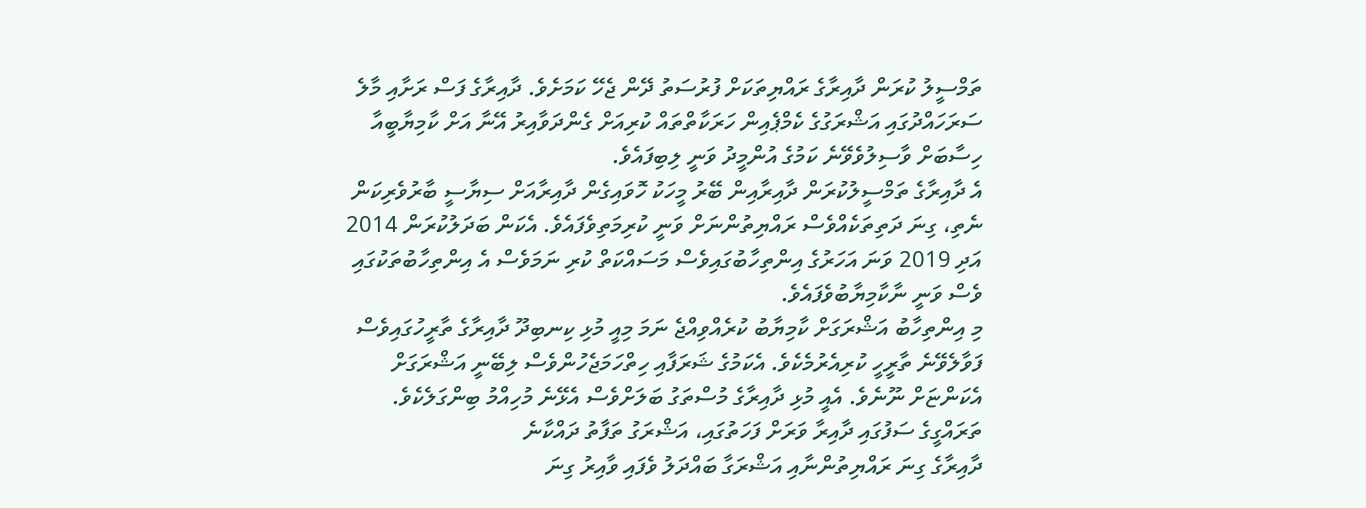ތަމްސީލު ކުރަން ދާއިރާގެ ރައްޔިތަކަށް ފުރުސަތު ދޭން ޖެހޭ ކަމަށެވެ. ދާއިރާގެ ފަސް ރަށާއި މާލެ ސަރަހައްދުގައި އަޝްރަގުގެ ކެމްޕެއިން ހަރަކާތްތައް ކުރިއަށް ގެންދަވާއިރު އޭނާ އަށް ކާމިޔާބީއާ ހިސާބަށް ވާސިލުވެވޭނެ ކަމުގެ އުންމީދު ވަނީ ލިބިފައެވެ.
އެ ދާއިރާގެ ތަމްސީލުކުރަން ދާއިރާއިން ބޭރު މީހަކު ހޮވައިގެން ދާއިރާއަށް ސިޔާސީ ބާރުވެރިކަން ނެތި، ގިނަ ދަތިތަކެއްވެސް ރައްޔިތުންނަށް ވަނީ ކުރިމަތިވެފައެވެ. އެކަން ބަދަލުކުރަން 2014 އަދި 2019 ވަނަ އަހަރުގެ އިންތިހާބުގައިވެސް މަސައްކަތް ކުރި ނަމަވެސް އެ އިންތިހާބުތަކުގައި ވެސް ވަނީ ނާކާމިޔާބުވެފައެވެ.
މި އިންތިހާބު އަޝްރަގަށް ކާމިޔާބު ކުރެއްވިއްޖެ ނަމަ މިއީ މުޅި ކިނބިދޫ ދާއިރާގެ ތާރީހުގައިވެސް ފަވާލެވޭނެ ތާރީހީ ކުރިއެރުމެކެވެ. އެކަމުގެ ޝަރަފާއި ހިތްހަމަޖެހުންވެސް ލިބޭނީ އަޝްރަގަށް އެކަންޏަށް ނޫނެވެ. އެއީ މުޅި ދާއިރާގެ މުސްތަގު ބަލަށްވެސް އެޅޭނެ މުހިއްމު ބިންގަލެކެވެ.
ތަރައްގީގެ ސަފުގައި ދާއިރާ ވަރަށް ފަހަތުގައި، އަޝްރަގު ތަފާތު ދައްކާނެ
ދާއިރާގެ ގިނަ ރައްޔިތުންނާއި އަޝްރަގާ ބައްދަލު ވެފައި ވާއިރު ގިނަ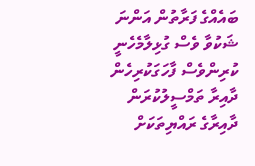ބައެއްގެ ފަރާތުން އަންނަ ޝަކުވާ ވެސް ގުޅިލާމެހެނީ ކުރިންވެސް ފާހަގަކުރިހެން ދާއިރާ ތަމްސީލުކުރަން ދާއިރާގެ ރައްޔިތަކަށް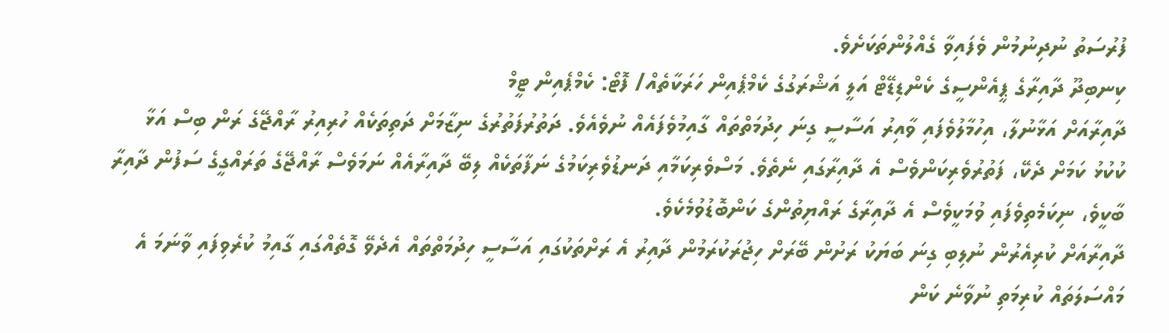ފުރުސަތު ނުދިނުމުން ވެފައިވާ ގެއްލުންތަކަށެވެ.
ކިނބިދޫ ދާއިރާގެ ޕީއެންސީގެ ކެންޑިޑޭޓް އަލީ އަޝްރަގުގެ ކެމްޕެއިން ހަރަކާތެއް/ ފޮޓޯ: ކެމްޕެއިން ޓީމް
ދާއިރާއަށް އަޅާނުލާ، އިހުމާލުވެފައި ވާއިރު އަސާސީ ގިނަ ހިދުމަތްތައް ގާއިމުވެފައެއް ނުވެއެވެ. ދަތުރުފަތުރުގެ ނިޒާމަށް ދަތިތަކެއް ހުރިއިރު ރާއްޖޭގެ ރަން ބިސް އަޅާ ކުކުޅު ކަމަށް ދެކޭ، ފަތުރުވެރިކަންވެސް އެ ދާއިރާގައި ނެތެވެ. މަސްވެރިކަމާއި ދަނޑުވެރިކަމުގެ ނަފާތަކެއް ލިބޭ ދާއިރާއެއް ނަމަވެސް ރާއްޖޭގެ ތަރައްގީގެ ސަފުން ދާއިރާ ބާކީވެ، ނިކަމެތިވެފައި ވުމަކީވެސް އެ ދާއިރާގެ ރައްޔިތުންގެ ކަންބޮޑުވުމެކެވެ.
ދާއިރާއަށް ކުރިއެރުން ނުލިބި ގިނަ ބަޔަކު ރަށުން ބޭރަށް ހިޖުރަކުރަމުން ދާއިރު އެ ރަށްތަކުގައި އަސާސީ ހިދުމަތްތައް އެދެވޭ ގޮތެއްގައި ގާއިމު ކުރެވިފައި ވާނަމަ އެ މައްސަލަތައް ކުރިމަތި ނުވާނެ ކަން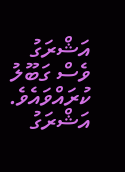އަޝްރަގު ވެސް ގަބޫލު ކުރައްވައެވެ.
އަޝްރަގު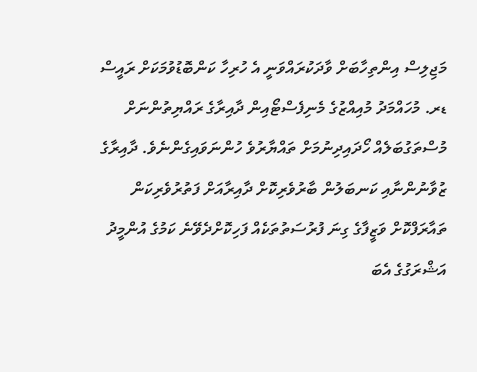މަޖިލިސް އިންތިހާބަށް ވާދަކުރައްވަނީ އެ ހުރިހާ ކަންބޮޑުވުމަކަށް ރައީސް ޑރ. މުހައްމަދު މުއިއްޒުގެ މެނިފެސްޓޯއިން ދާއިރާގެ ރައްޔިތުންނަށް މުސްތަގުބަލެއް ހޯދައިދިނުމަށް ތައްޔާރުވެ ހުންނަވައިގެންނެވެ. ދާއިރާގެ ޒުވާނުންނާއި ކަނބަލުން ބާރުވެރިކޮށް ދާއިރާއަށް ފަތުރުވެރިކަން ތައާރަފްކޮށް ވަޒީފާގެ ގިނަ ފުރުސަތުތަކެއް ފަހިކޮށްދެވޭނެ ކަމުގެ އުންމީދު އަޝްރަގުގެ އެބަ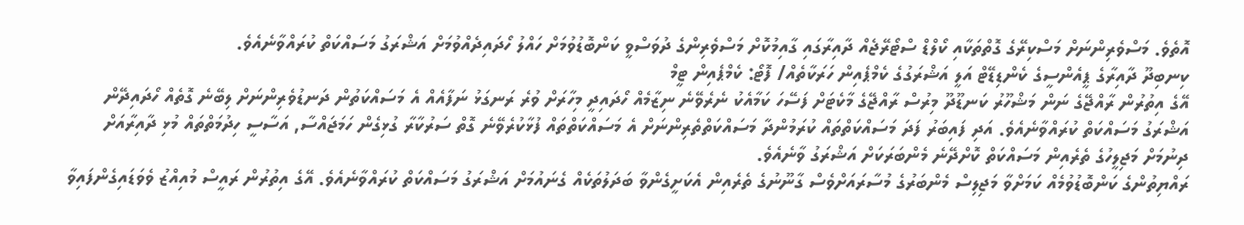އޮތެވެ. މަސްވެރިންނަށް މަސްކިރޭގެ ގޮތްތަކާއި ކޯލްޑް ސްޓޯރޭޖެއް ދާއިރާގައި ގާއިމުކޮށް މަސްވެރިންގެ ދުވަސްވީ ކަންބޮޑުވުމަށް ހައްލު ހޯދައިދެއްވުމަށް އަޝްރަގު މަސައްކަތް ކުރައްވާނެއެވެ.
ކިނބިދޫ ދާއިރާގެ ޕީއެންސީގެ ކެންޑިޑޭޓް އަލީ އަޝްރަގުގެ ކެމްޕެއިން ހަރަކާތެއް/ ފޮޓޯ: ކެމްޕެއިން ޓީމް
އޭގެ އިތުރުން ރާއްޖޭގެ ނަން މަޝްހޫރު ކަނޑޫދޫ މިރުސް ރާއްޖޭގެ މާކެޓަށް ފަސޭހަ ކަމާއެކު ނެރެވޭނެ ނިޒާމެއް ހޯދައިދީ މިހާރަށް ވުރެ ރަނގަޅު ނަފާއެއް އެ މަސައްކަތުން ދަނޑުވެރިންނަށް ލިބޭނެ ގޮތެއް ހޯދައިދޭން އަޝްރަގު މަސައްކަތް ކުރައްވާނެއެވެ. އަދި ފައިބަރު ފަދަ މަސައްކަތްތައް ކުރަމުންދާ މަސައްކަތްތެރިންނަށް އެ މަސައްކަތްތައް ފުޅާކުރެވޭނެ ގޮތް ސަރުކާރާ ގުޅިގެން ހަމަޖައްސާ, އަސާސީ ހިދުމަތްތައް މުޅި ދާއިރާއަށް ދިނުމަށް މަޖިލީހުގެ ތެރެއިން މަސައްކަތް ކޮށްދޭނެ މެންބަރަކަށް އަޝްރަގު ވާނެއެވެ.
ރައްޔިތުންގެ ކަންބޮޑުވުމެއް ކަމަށްވާ މަޖިލިސް މެންބަރުގެ މުސާރައަށްވެސް ގާނޫނުގެ ތެރެއިން އެކަށީގެންވާ ބަދަލުތަކެއް ގެނައުމަށް އަޝްރަގު މަސައްކަތް ކުރައްވާނެއެވެ. އޭގެ އިތުރުން ރައީސް މުއިއްޒު ވެވަޑައިގެންފައިވާ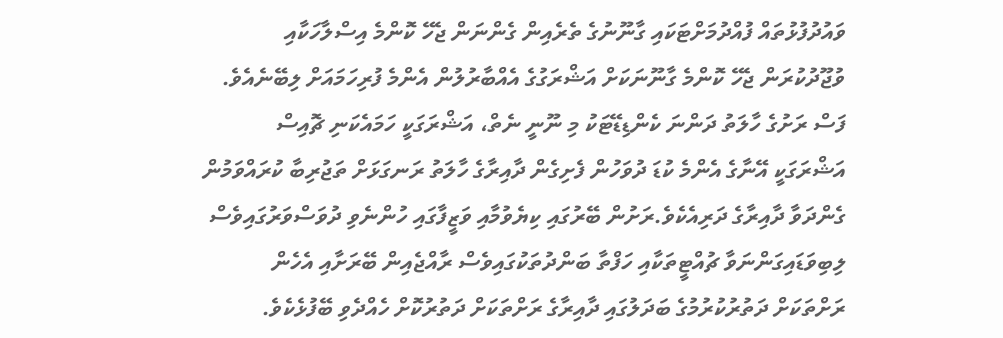ވައުދުފުޅުތައް ފުއްދުމަށްޓަކައި ގާނޫނުގެ ތެރެއިން ގެންނަން ޖެހޭ ކޮންމެ އިސްލާހަކާއި ވުޖޫދުކުރަން ޖެހޭ ކޮންމެ ގާނޫނަކަށް އަޝްރަގުގެ އެއްބާރުލުން އެންމެ ފުރިހަމައަށް ލިބޭނެއެވެ.
ފަސް ރަށުގެ ހާލަތު ދަންނަ ކެންޑިޑޭޓަކު މި ނޫނީ ނެތް، އަޝްރަގަކީ ހަމައެކަނި ޗޮއިސް
އަޝްރަގަކީ އޭނާގެ އެންމެ ކުޑަ ދުވަހުން ފެށިގެން ދާއިރާގެ ހާލަތު ރަނގަޅަށް ތަޖުރިބާ ކުރައްވަމުން ގެންދަވާ ދާއިރާގެ ދަރިއެކެވެ.ރަށުން ބޭރުގައި ކިޔެވުމާއި ވަޒީފާގައި ހުންނެވި ދުވަސްވަރުގައިވެސް ލިބިވަޑައިގަންނަވާ ޗުއްޓީތަކާއި ހަފްތާ ބަންދުތަކުގައިވެސް ރާއްޖެއިން ބޭރަށާއި އެހެން ރަށްތަކަށް ދަތުރުކުރުމުގެ ބަދަލުގައި ދާއިރާގެ ރަށްތަކަށް ދަތުރުކޮށް ހެއްދެވި ބޭފުޅެކެވެ.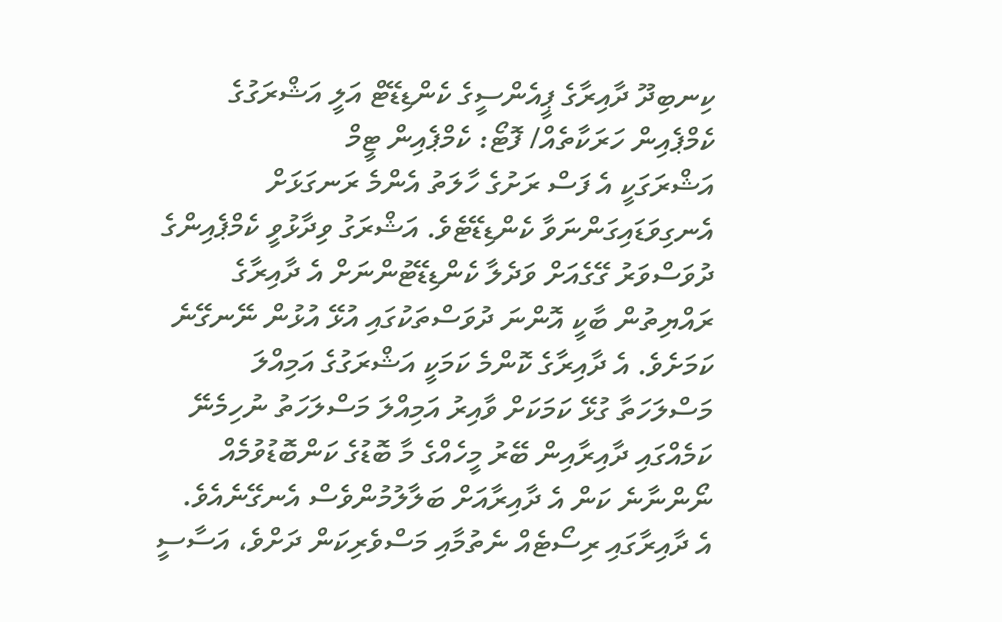ކިނބިދޫ ދާއިރާގެ ޕީއެންސީގެ ކެންޑިޑޭޓް އަލީ އަޝްރަގުގެ ކެމްޕެއިން ހަރަކާތެއް/ ފޮޓޯ: ކެމްޕެއިން ޓީމް
އަޝްރަގަކީ އެ ފަސް ރަށުގެ ހާލަތު އެންމެ ރަނގަޅަށް އެނގިވަޑައިގަންނަވާ ކެންޑިޑޭޓެވެ. އަޝްރަގު ވިދާޅުވީ ކެމްޕެއިންގެ ދުވަސްވަރު ގޭގެއަށް ވަދެލާ ކެންޑިޑޭޓުންނަށް އެ ދާއިރާގެ ރައްޔިތުން ބާކީ އޮންނަ ދުވަސްތަކުގައި އުޅޭ އުޅުން ނޭނގޭނެ ކަމަށެވެ. އެ ދާއިރާގެ ކޮންމެ ކަމަކީ އަޝްރަގުގެ އަމިއްލަ މަސްލަހަތާ ގުޅޭ ކަމަކަށް ވާއިރު އަމިއްލަ މަސްލަހަތު ނުހިމެނޭ ކަމެއްގައި ދާއިރާއިން ބޭރު މީހެއްގެ މާ ބޮޑުގެ ކަންބޮޑުވުމެއް ނޯންނާނެ ކަން އެ ދާއިރާއަށް ބަލާލުމުންވެސް އެނގޭނެއެވެ.
އެ ދާއިރާގައި ރިސޯޓެއް ނެތުމާއި މަސްވެރިކަން ދަށްވެ، އަސާސީ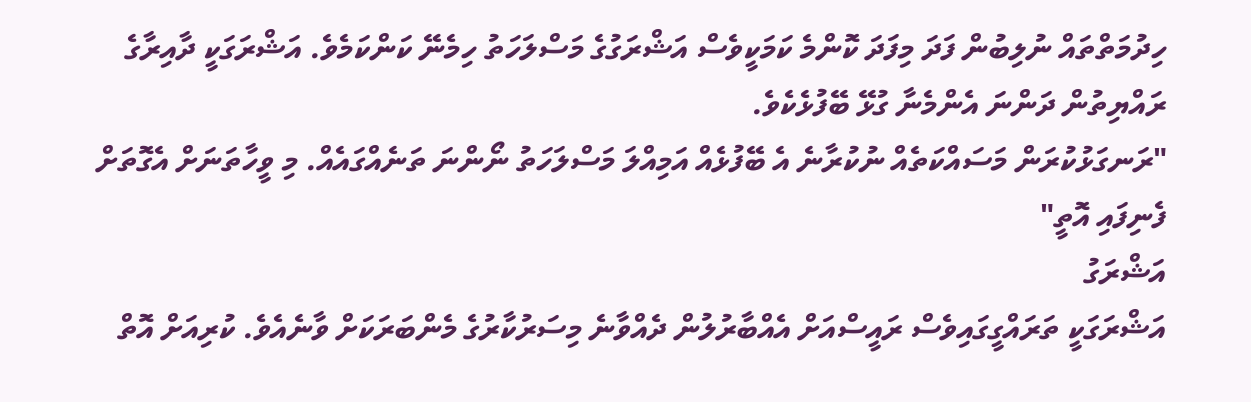ހިދުމަތްތައް ނުލިބުން ފަދަ މިފަދަ ކޮންމެ ކަމަކީވެސް އަޝްރަގުގެ މަސްލަހަތު ހިމެނޭ ކަންކަމެވެ. އަޝްރަގަކީ ދާއިރާގެ ރައްޔިތުން ދަންނަ އެންމެނާ ގުޅޭ ބޭފުޅެކެވެ.
"ރަނގަޅުކުރަން މަސައްކަތެއް ނުކުރާނެ އެ ބޭފުޅެއް އަމިއްލަ މަސްލަހަތު ނޯންނަ ތަނެއްގައެއް. މި ވީހާތަނަށް އެގޮތަށް ފެނިފައި އޮތީ"
އަޝްރަގު
އަޝްރަގަކީ ތަރައްގީގައިވެސް ރައީސްއަށް އެއްބާރުލުން ދެއްވާނެ މިސަރުކާރުގެ މެންބަރަކަށް ވާނެއެވެ. ކުރިއަށް އޮތް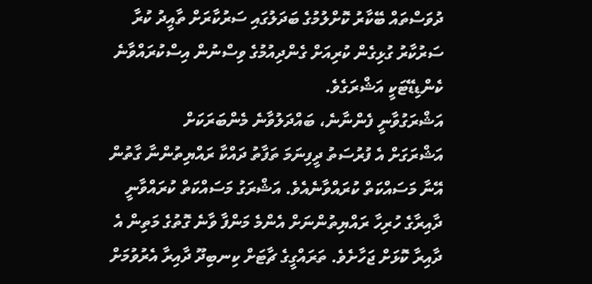ދުވަސްތައް ބޭކާރު ކޮށްލުމުގެ ބަދަލުގައި ސަރުކާރަށް ތާއީދު ކުރާ ސަރުކާރު ގުޅިގެން ކުރިއަށް ގެންދިއުމުގެ ވިސްނުން އިސްކުރައްވާނެ ކެންޑިޑޭޓަކީ އަޝްރަގެވެ.
އަޝްރަގުވާނީ ފެންނާނެ، ބައްދަލުވާނެ މެންބަރަކަށް
އަޝްރަގަށް އެ ފުރުސަތު ދީފިނަމަ ތަފާތު ދައްކާ ރައްޔިތުންނާ ގާތުން އޭނާ މަސައްކަތް ކުރައްވާނެއެވެ. އަޝްރަގު މަސައްކަތް ކުރައްވާނީ ދާއިރާގެ ހުރިހާ ރައްޔިތުންނަށް އެންމެ މަންފާ ވާނެ ގޮތުގެ މަތިން އެ ދާއިރާ ކޮޅަށް ޖަހާށެވެ. ތަރައްގީގެ ޗާޓަށް ކިނބިދޫ ދާއިރާ އެރުވުމަށް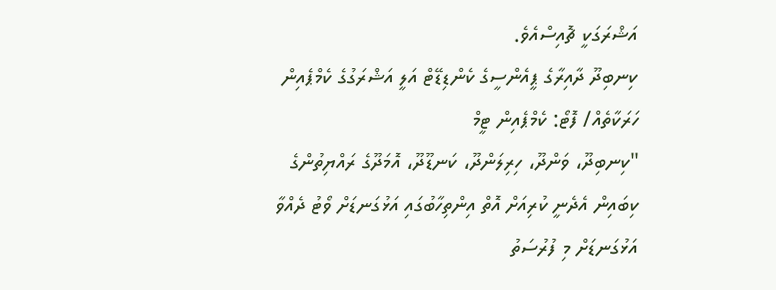އަޝްރަގަކީ ޗޮއިސްއެވެ.
ކިނބިދޫ ދާއިރާގެ ޕީއެންސީގެ ކެންޑިޑޭޓް އަލީ އަޝްރަގުގެ ކެމްޕެއިން ހަރަކާތެއް/ ފޮޓޯ: ކެމްޕެއިން ޓީމް
"ކިނބިދޫ، ވަންދޫ، ހިރިލަންދޫ، ކަނޑޫދޫ، އޮމަދޫގެ ރައްޔިތުންގެ ކިބައިން އެދެނީ ކުރިއަށް އޮތް އިންތިހާބުގައި އަޅުގަނޑަށް ވޯޓު ދެއްވާ އަޅުގަނޑަށް މި ފުރުސަތު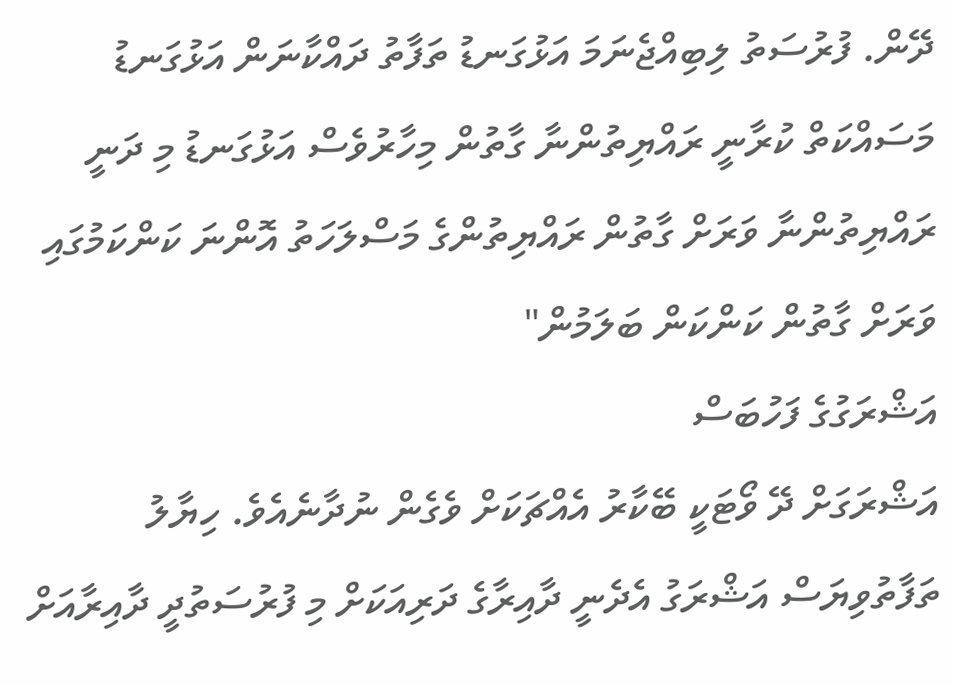ދޭން. ފުރުސަތު ލިބިއްޖެނަމަ އަޅުގަނޑު ތަފާތު ދައްކާނަން އަޅުގަނޑު މަސައްކަތް ކުރާނީ ރައްޔިތުންނާ ގާތުން މިހާރުވެސް އަޅުގަނޑު މި ދަނީ ރައްޔިތުންނާ ވަރަށް ގާތުން ރައްޔިތުންގެ މަސްލަހަތު އޮންނަ ކަންކަމުގައި ވަރަށް ގާތުން ކަންކަން ބަލަމުން"
އަޝްރަގުގެ ފަހުބަސް
އަޝްރަގަށް ދޭ ވޯޓަކީ ބޭކާރު އެއްޗަކަށް ވެގެން ނުދާނެއެވެ. ހިޔާލު ތަފާތުވިޔަސް އަޝްރަގު އެދެނީ ދާއިރާގެ ދަރިއަކަށް މި ފުރުސަތުދީ ދާއިރާއަށް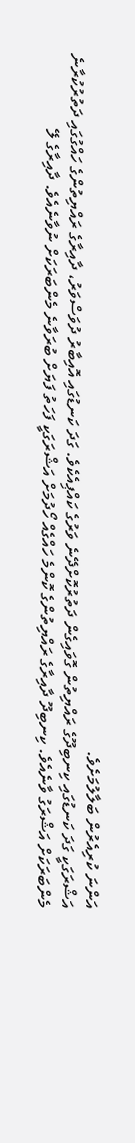އަންނަ ކުރިއެރުން ބަލާލުމަށެވެ.
އަޝްރަގަކީ ގަދަ ކަނޑުގައި ކިނބިދޫގެ ރައްޔިތުން ގޮވައިގެން ދަތުރުކޮށްދޭނެ ވަރުގެ ކައްޕިއެކެވެ. ގަދަ ކަނޑުގައި އޮއިބާރު ދުވަސްވަރު، ދާއިރާގެ ރައްޔިތުންގެ ހައްގުގައި ދަތުރުކުރާނެ މެންބަރަކަށް އަޝްރަގު ވާނެއެވެ. ކިނބިދޫ ދާއިރާގެ ރައްޔިތުންގެ ކޮންމެ ހައްގެއް ހޯދުމަށް އަޝްރަގަކީ ފަހަތު ފަޔަށް ބުރަވާނެ މެންބަރަކަށް ނުވާނެއެވެ. ދާއިރާގެ ލޭ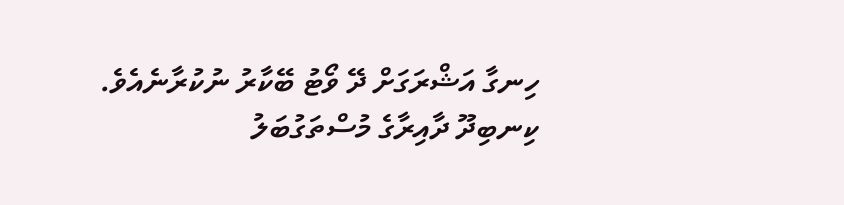ހިނގާ އަޝްރަގަށް ދޭ ވޯޓު ބޭކާރު ނުކުރާނެއެވެ. ކިނބިދޫ ދާއިރާގެ މުސްތަގުބަލު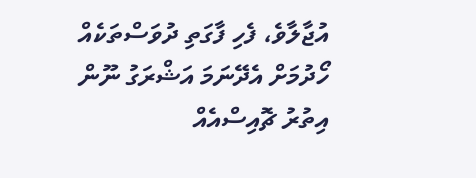އުޖާލާވެ، ފެހި ފާގަތި ދުވަސްތަކެއް ހޯދުމަށް އެދޭނަމަ އަޝްރަގު ނޫން އިތުރު ޗޮއިސްއެއް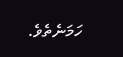ހަމަނެތެވެ.